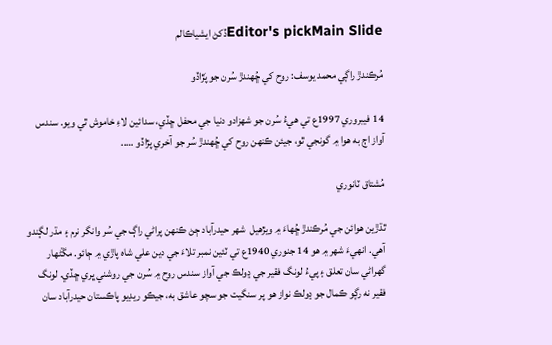Editor's pickMain Slideڏکڻ ايشياڪالم

مُرڪندڙ راڳي محمد يوسف: روح کي ڇُهندڙ سُرن جو پَڙاڏو

14 فيبروري 1997ع تي هيءُ سُرن جو شهزادو دنيا جي محفل ڇڏي، سدائين لاءِ خاموش ٿي ويو. سندس آواز اڄ به هوا ۾ گونجي ٿو، جيئن ڪنهن روح کي ڇُهندڙ سُر جو آخري پڙاڏو …..

مُشتاق ٽانوري

ٿڌڙين هوائن جي مُرڪندڙ ڇُهاءَ ۾ ويڙهيل  شهر حيدرآباد ڄڻ ڪنهن پراڻي راڳ جي سُر وانگر نرم ۽ مڌر لڳندو آهي. انهيءَ شهر ۾ هو 14 جنوري 1940ع تي ٽئين نمبر تلاءَ جي دين علي شاه پاڙي ۾ ڄائو. مڱڻهار گهراڻي سان تعلق ۽ پيءُ لونگ فقير جي ڍولڪ جي آواز سندس روح ۾ سُرن جي روشني ڀري ڇڏي. لونگ فقير نه رڳو ڪمال جو ڍولڪ نواز هو پر سنگيت جو سچو عاشق به، جيڪو ريڊيو پاڪستان حيدرآباد سان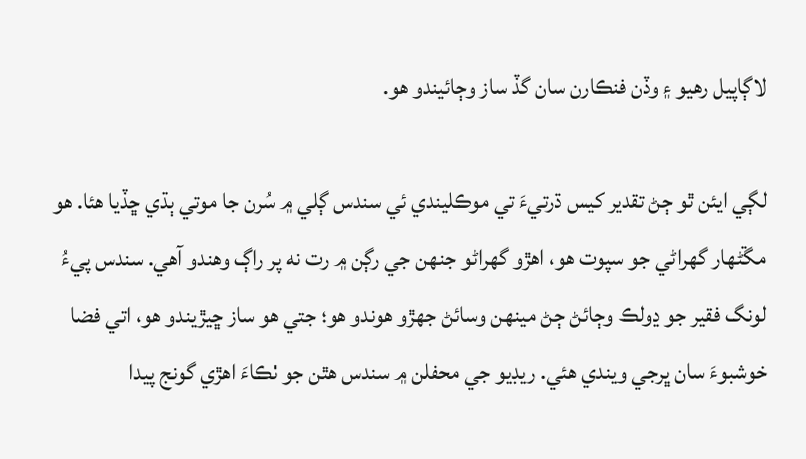لاڳاپيل رهيو ۽ وڏن فنڪارن سان گڏ ساز وڄائيندو هو.

لڳي ايئن ٿو ڄڻ تقدير کيس ڌرتيءَ تي موڪليندي ئي سندس ڳلي ۾ سُرن جا موتي ٻڌي ڇڏيا هئا. هو مڱڻهار گهراڻي جو سپوت هو، اهڙو گهراڻو جنهن جي رڳن ۾ رت نه پر راڳ وهندو آهي. سندس پيءُ لونگ فقير جو ڍولڪ وڄائڻ ڄڻ مينهن وسائڻ جهڙو هوندو هو؛ جتي هو ساز ڇيڙيندو هو، اتي فضا خوشبوءَ سان ڀرجي ويندي هئي. ريڊيو جي محفلن ۾ سندس هٿن جو ٺڪاءَ اهڙي گونج پيدا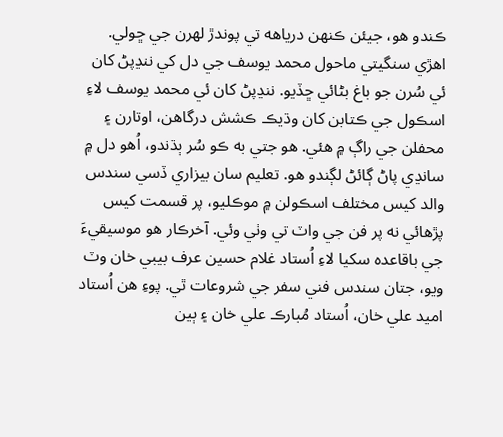ڪندو هو، جيئن ڪنهن درياهه تي پوندڙ لهرن جي ڇولي. اهڙي سنگيتي ماحول محمد يوسف جي دل کي ننڍپڻ کان ئي سُرن جو باغ بڻائي ڇڏيو. ننڍپڻ کان ئي محمد يوسف لاءِ اسڪول جي ڪتابن کان وڌيڪ ڪشش درگاهن، اوتارن ۽ محفلن جي راڳ ۾ هئي. هو جتي به ڪو سُر ٻڌندو، اُهو دل ۾ سانڍي پاڻ ڳائڻ لڳندو هو. تعليم سان بيزاري ڏسي سندس والد کيس مختلف اسڪولن ۾ موڪليو، پر قسمت کيس پڙهائي نه پر فن جي واٽ تي وٺي وئي. آخرڪار هو موسيقيءَ جي باقاعده سکيا لاءِ اُستاد غلام حسين عرف بيبي خان وٽ ويو، جتان سندس فني سفر جي شروعات ٿي. پوءِ هن اُستاد اميد علي خان، اُستاد مُبارڪ علي خان ۽ ٻين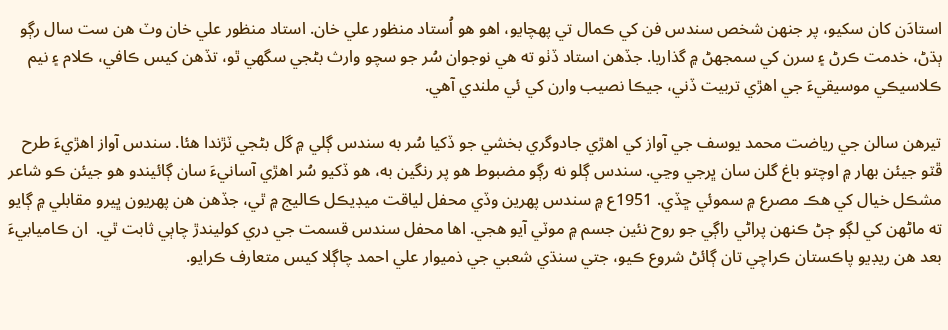استادَن کان سکيو، پر جنهن شخص سندس فن کي ڪمال تي پهچايو، اهو هو اُستاد منظور علي خان. استاد منظور علي خان وٽ هن ست سال رڳو ٻڌڻ، خدمت ڪرڻ ۽ سرن کي سمجهڻ ۾ گذاريا. جڏهن استاد ڏٺو ته هي نوجوان سُر جو سچو وارث بڻجي سگهي ٿو، تڏهن کيس ڪافي، ڪلام ۽ نيم ڪلاسيڪي موسيقيءَ جي اهڙي تربيت ڏني، جيڪا نصيب وارن کي ئي ملندي آهي.

تيرهن سالن جي رياضت محمد يوسف جي آواز کي اهڙي جادوگري بخشي جو ڏکيا سُر به سندس ڳلي ۾ گل بڻجي ٽڙندا هئا. سندس آواز اهڙيءَ طرح ڦٽو جيئن بهار ۾ اوچتو باغ گلن سان ڀرجي وڃي. سندس ڳلو نه رڳو مضبوط هو پر رنگين به، هو ڏکيو سُر اهڙي آسانيءَ سان ڳائيندو هو جيئن ڪو شاعر مشڪل خيال کي هڪ مصرع ۾ سموئي ڇڏي. 1951ع ۾ سندس پهرين وڏي محفل لياقت ميڊيڪل ڪاليج ۾ ٿي، جڏهن هن پهريون ڀيرو مقابلي ۾ ڳايو ته ماڻهن کي لڳو ڄڻ ڪنهن پراڻي راڳي جو روح نئين جسم ۾ موٽي آيو هجي. اها محفل سندس قسمت جي دري کوليندڙ چاٻي ثابت ٿي.  ان ڪاميابيءَ بعد هن ريڊيو پاڪستان ڪراچي تان ڳائڻ شروع ڪيو، جتي سنڌي شعبي جي ذميوار علي احمد چاڳلا کيس متعارف ڪرايو.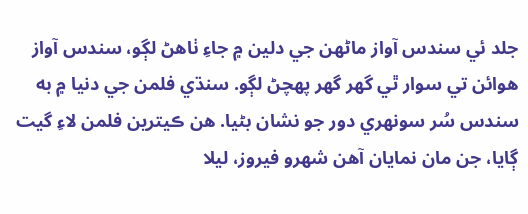جلد ئي سندس آواز ماڻهن جي دلين ۾ جاءِ ٺاهڻ لڳو، سندس آواز هوائن تي سوار ٿي گهر گهر پهچڻ لڳو. سنڌي فلمن جي دنيا ۾ به سندس سُر سونهري دور جو نشان بڻيا. هن ڪيترين فلمن لاءِ گيت ڳايا، جن مان نمايان آهن شهرو فيروز، ليلا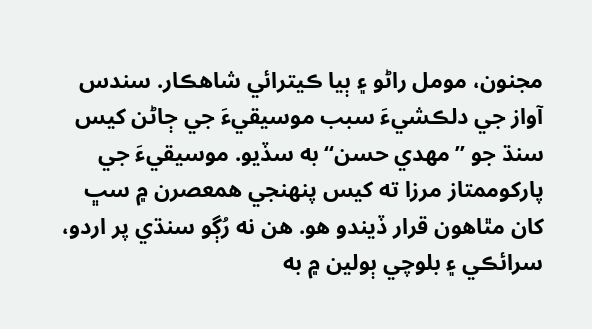مجنون، مومل راڻو ۽ ٻيا ڪيترائي شاهڪار. سندس آواز جي دلڪشيءَ سبب موسيقيءَ جي ڄاڻن کيس سنڌ جو ”مهدي حسن“ به سڏيو. موسيقيءَ جي پارکوممتاز مرزا ته کيس پنهنجي همعصرن ۾ سڀ کان مٿاهون قرار ڏيندو هو. هن نه رُڳو سنڌي پر اردو، سرائڪي ۽ بلوچي ٻولين ۾ به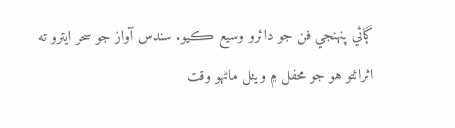ڳائي پنهنجي فن جو دائرو وسيع ڪيو. سندس آواز جو سحر ايترو ته اثرائتو هو جو محفل ۾ ويٺل ماڻهو وقت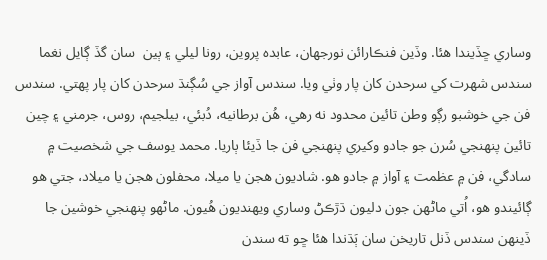وساري ڇڏيندا هئا. وڏين فنڪارائن نورجهان، عابده پروين، رونا ليلي ۽ ٻين  سان گڏ ڳايل نغما سندس شهرت کي سرحدن کان پار وٺي ويا. سندس آواز جي سُڳنڌ سرحدن کان پار پهتي. سندس فن جي خوشبو رڳو وطن تائين محدود نه رهي، هُن برطانيه، دُبئي، بيلجيم، روس، جرمني ۽ چين تائين پنهنجي سُرن جو جادو وکيري پنهنجي فن جا ڏيئا ٻاريا. محمد يوسف جي شخصيت ۾ سادگي، فن ۾ عظمت ۽ آواز ۾ جادو هو. شاديون هجن يا ميلا، محفلون هجن يا ميلاد، جتي هو ڳائيندو هو، اُتي ماڻهن جون دليون ڌڙڪڻ وساري ويهنديون هُيون. ماڻهو پنهنجي خوشين جا ڏينهن سندس ڏنل تاريخن سان ٻَڌندا هئا ڇو ته سندن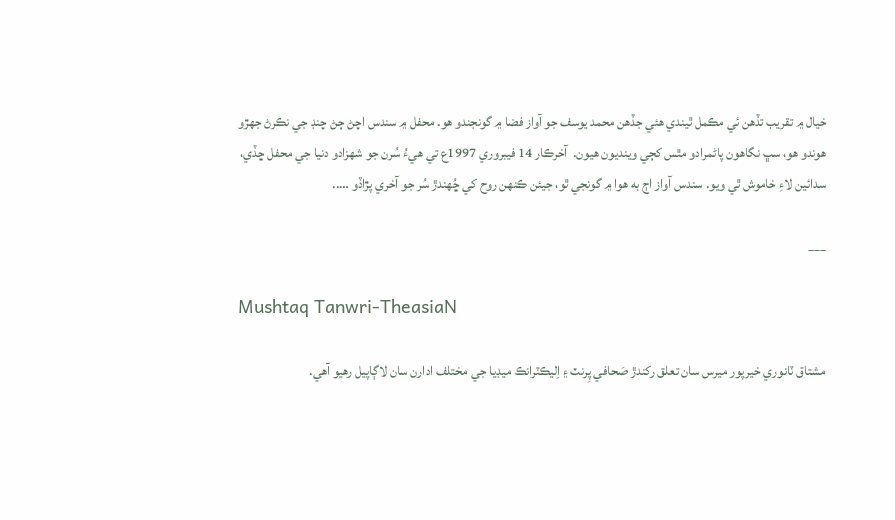خيال ۾ تقريب تڏهن ئي مڪمل ٿيندي هئي جڏهن محمد يوسف جو آواز فضا ۾ گونجندو هو. محفل ۾ سندس اچڻ ڄڻ چنڊ جي نڪرڻ جهڙو هوندو هو، سڀ نگاهون پاڻمرادو مٿس کڄي وينديون هيون.  آخرڪار 14 فيبروري 1997ع تي هيءُ سُرن جو شهزادو دنيا جي محفل ڇڏي، سدائين لاءِ خاموش ٿي ويو. سندس آواز اڄ به هوا ۾ گونجي ٿو، جيئن ڪنهن روح کي ڇُهندڙ سُر جو آخري پڙاڏو …..

___

Mushtaq Tanwri-TheasiaN

مشتاق ٽانوري خيرپور ميرس سان تعلق رکندڙ صَحافي پِرنٽ ۽ اِليڪٽرانڪ ميڊيا جي مختلف ادارن سان لاڳاپيل رهيو آهي.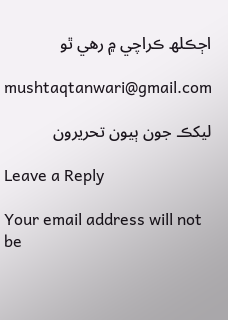اڄڪلھ ڪراچي ۾ رهي ٿو

mushtaqtanwari@gmail.com

ليکڪ جون ٻيون تحريرون

Leave a Reply

Your email address will not be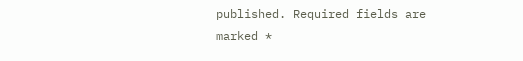published. Required fields are marked *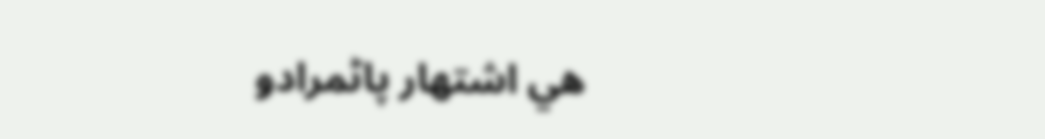هي اشتهار پاڻمرادو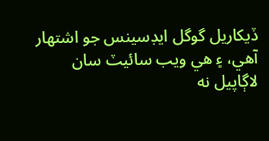ڏيکاريل گوگل ايڊسينس جو اشتهار آهي، ۽ هي ويب سائيٽ سان لاڳاپيل نه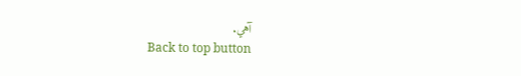آهي.
Back to top button